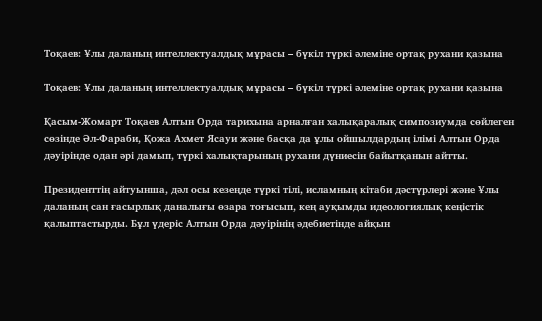Тоқаев: Ұлы даланың интеллектуалдық мұрасы – бүкіл түркі әлеміне ортақ рухани қазына

Тоқаев: Ұлы даланың интеллектуалдық мұрасы – бүкіл түркі әлеміне ортақ рухани қазына

Қасым-Жомарт Тоқаев Алтын Орда тарихына арналған халықаралық симпозиумда сөйлеген сөзінде Әл-Фараби, Қожа Ахмет Ясауи және басқа да ұлы ойшылдардың ілімі Алтын Орда дәуірінде одан әрі дамып, түркі халықтарының рухани дүниесін байытқанын айтты.

Президенттің айтуынша, дәл осы кезеңде түркі тілі, исламның кітаби дәстүрлері және Ұлы даланың сан ғасырлық даналығы өзара тоғысып, кең ауқымды идеологиялық кеңістік қалыптастырды. Бұл үдеріс Алтын Орда дәуірінің әдебиетінде айқын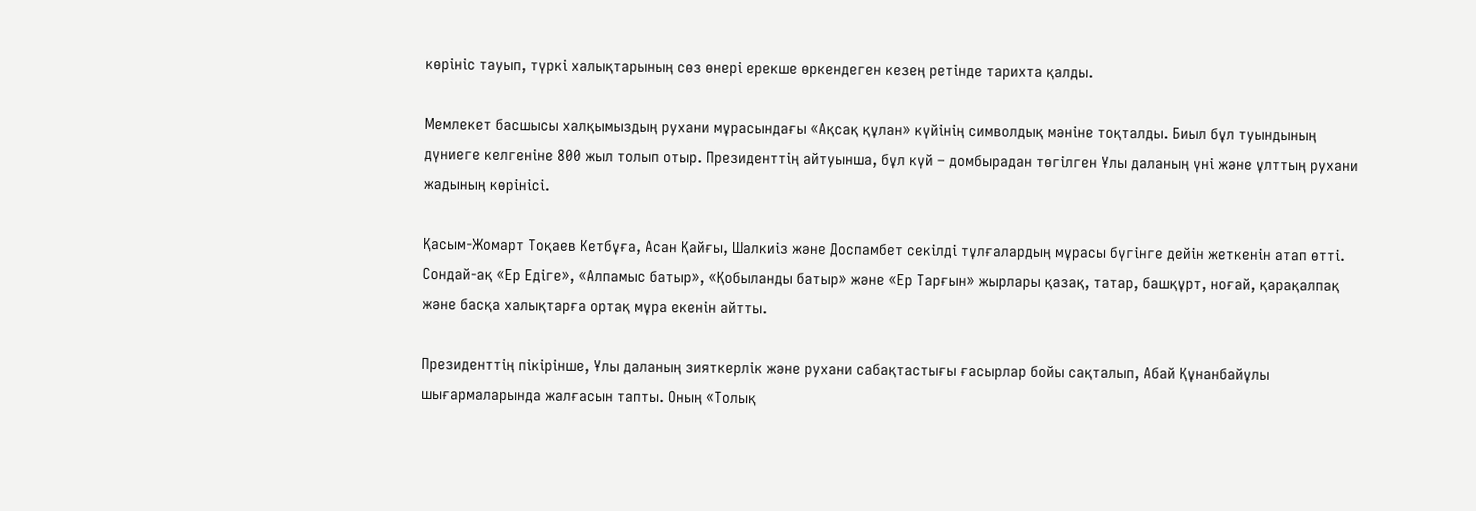көрініс тауып, түркі халықтарының сөз өнері ерекше өркендеген кезең ретінде тарихта қалды.

Мемлекет басшысы халқымыздың рухани мұрасындағы «Ақсақ құлан» күйінің символдық мәніне тоқталды. Биыл бұл туындының дүниеге келгеніне 800 жыл толып отыр. Президенттің айтуынша, бұл күй – домбырадан төгілген Ұлы даланың үні және ұлттың рухани жадының көрінісі.

Қасым-Жомарт Тоқаев Кетбұға, Асан Қайғы, Шалкиіз және Доспамбет секілді тұлғалардың мұрасы бүгінге дейін жеткенін атап өтті. Сондай-ақ «Ер Едіге», «Алпамыс батыр», «Қобыланды батыр» және «Ер Тарғын» жырлары қазақ, татар, башқұрт, ноғай, қарақалпақ және басқа халықтарға ортақ мұра екенін айтты.

Президенттің пікірінше, Ұлы даланың зияткерлік және рухани сабақтастығы ғасырлар бойы сақталып, Абай Құнанбайұлы шығармаларында жалғасын тапты. Оның «Толық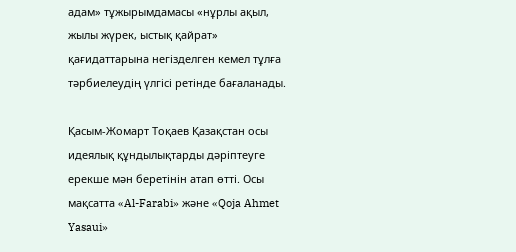адам» тұжырымдамасы «нұрлы ақыл, жылы жүрек, ыстық қайрат» қағидаттарына негізделген кемел тұлға тәрбиелеудің үлгісі ретінде бағаланады.

Қасым-Жомарт Тоқаев Қазақстан осы идеялық құндылықтарды дәріптеуге ерекше мән беретінін атап өтті. Осы мақсатта «Al-Farabi» және «Qoja Ahmet Yasaui»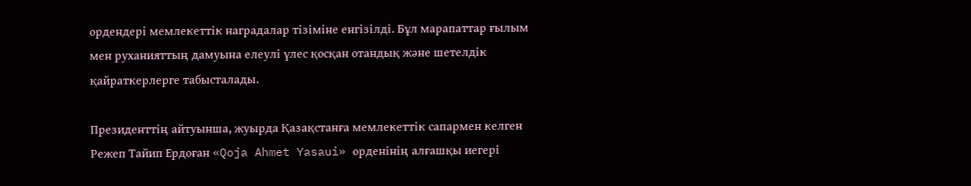ордендері мемлекеттік наградалар тізіміне енгізілді. Бұл марапаттар ғылым мен руханияттың дамуына елеулі үлес қосқан отандық және шетелдік қайраткерлерге табысталады.

Президенттің айтуынша, жуырда Қазақстанға мемлекеттік сапармен келген Режеп Тайип Ердоған «Qoja Ahmet Yasaui» орденінің алғашқы иегері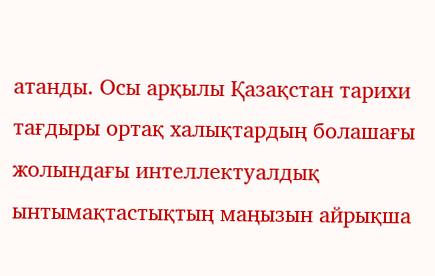атанды. Осы арқылы Қазақстан тарихи тағдыры ортақ халықтардың болашағы жолындағы интеллектуалдық ынтымақтастықтың маңызын айрықша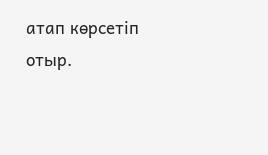атап көрсетіп отыр.